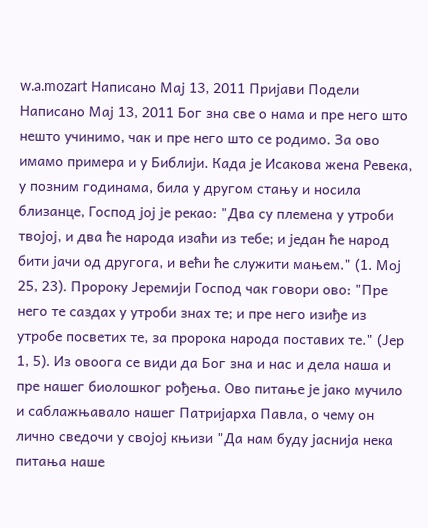w.a.mozart Написано Мај 13, 2011 Пријави Подели Написано Мај 13, 2011 Бог зна све о нама и пре него што нешто учинимо, чак и пре него што се родимо. За ово имамо примера и у Библији. Када је Исакова жена Ревека, у позним годинама, била у другом стању и носила близанце, Господ јој је рекао: "Два су племена у утроби твојој, и два ће народа изаћи из тебе; и један ће народ бити јачи од другога, и већи ће служити мањем." (1. Мој 25, 23). Пророку Јеремији Господ чак говори ово: "Пре него те саздах у утроби знах те; и пре него изиђе из утробе посветих те, за пророка народа поставих те." (Јер 1, 5). Из овоога се види да Бог зна и нас и дела наша и пре нашег биолошког рођења. Ово питање је јако мучило и саблажњавало нашег Патријарха Павла, о чему он лично сведочи у својој књизи "Да нам буду јаснија нека питања наше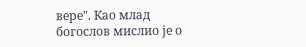вере". Као млад богослов мислио је о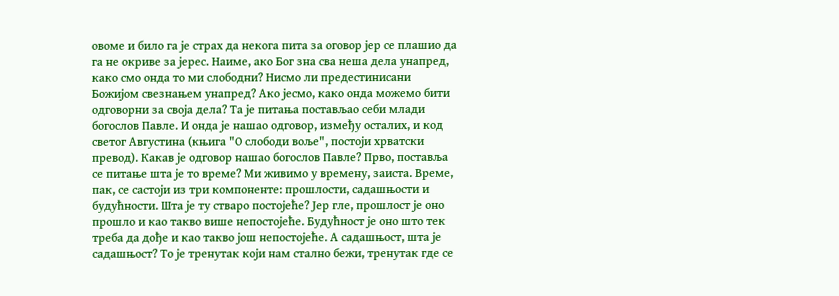овоме и било га је страх да некога пита за оговор јер се плашио да га не окриве за јерес. Наиме, ако Бог зна сва неша дела унапред, како смо онда то ми слободни? Нисмо ли предестинисани Божијом свезнањем унапред? Ако јесмо, како онда можемо бити одговорни за своја дела? Та је питања постављао себи млади богослов Павле. И онда је нашао одговор, између осталих, и код светог Августина (књига "О слободи воље", постоји хрватски превод). Какав је одговор нашао богослов Павле? Прво, поставља се питање шта је то време? Ми живимо у времену, заиста. Време, пак, се састоји из три компоненте: прошлости, садашњости и будућности. Шта је ту стваро постојеће? Јер гле, прошлост је оно прошло и као такво више непостојеће. Будућност је оно што тек треба да дође и као такво још непостојеће. А садашњост, шта је садашњост? То је тренутак који нам стално бежи, тренутак где се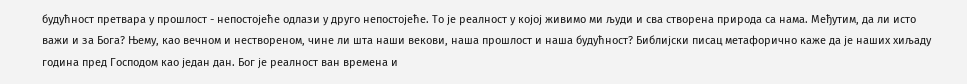будућност претвара у прошлост - непостојеће одлази у друго непостојеће. То је реалност у којој живимо ми људи и сва створена природа са нама. Међутим, да ли исто важи и за Бога? Њему, као вечном и нествореном, чине ли шта наши векови, наша прошлост и наша будућност? Библијски писац метафорично каже да је наших хиљаду година пред Господом као један дан. Бог је реалност ван времена и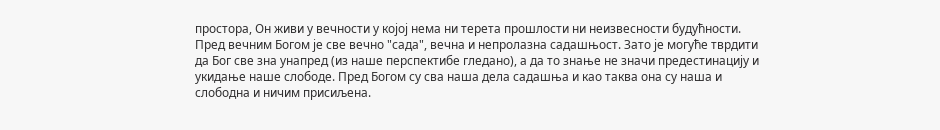простора, Он живи у вечности у којој нема ни терета прошлости ни неизвесности будућности. Пред вечним Богом је све вечно "сада", вечна и непролазна садашњост. Зато је могуће тврдити да Бог све зна унапред (из наше перспектибе гледано), а да то знање не значи предестинацију и укидање наше слободе. Пред Богом су сва наша дела садашња и као таква она су наша и слободна и ничим присиљена.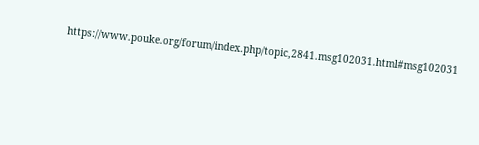https://www.pouke.org/forum/index.php/topic,2841.msg102031.html#msg102031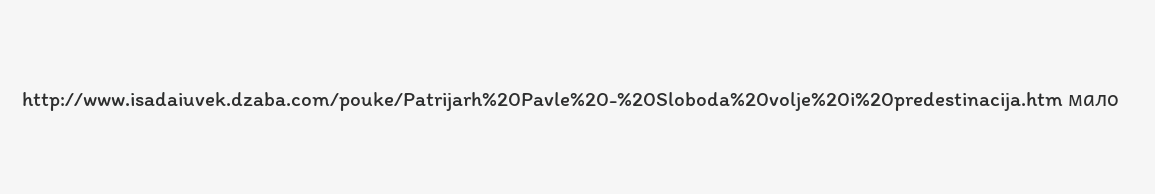http://www.isadaiuvek.dzaba.com/pouke/Patrijarh%20Pavle%20-%20Sloboda%20volje%20i%20predestinacija.htm мало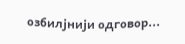озбилјнији одговор...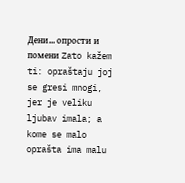Дени... опрости и помени Zato kažem ti: opraštaju joj se gresi mnogi, jer je veliku ljubav imala; a kome se malo oprašta ima malu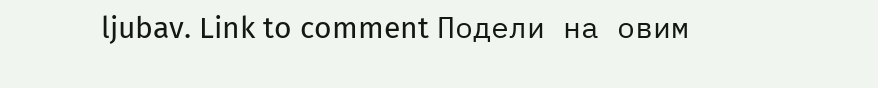ljubav. Link to comment Подели на овим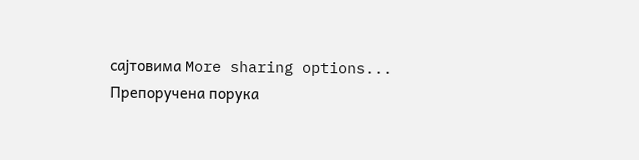сајтовима More sharing options...
Препоручена порука